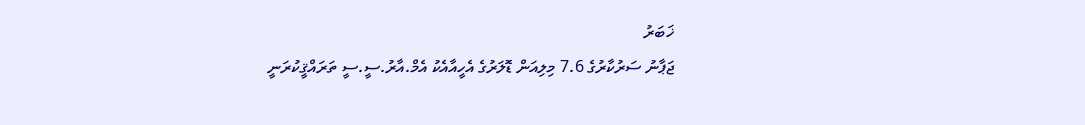ޚަބަރު
ޖަޕާނު ސަރުކާރުގެ 7.6 މިލިއަން ޑޮލަރުގެ އެހީއާއެކު އެމް.އާރު.ސީ.ސީ ތަރައްޤީކުރަނީ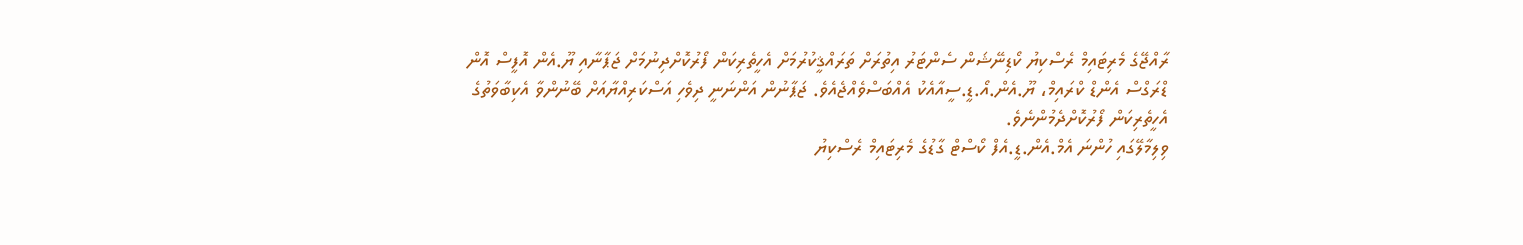ރާއްޖޭގެ މެރިޓައިމް ރެސްކިޔު ކޯޑިނޭޝަން ސެންޓަރު އިތުރަށް ތަރައްޤީކުރުމަށް އެހީތެރިކަން ފޯރުކޮށްދިނުމަށް ޖަޕާނާއި ޔޫ.އެން އޮފީސް އޮން ޑްރަގްސް އެންޑް ކްރައިމް، ޔޫ.އެން.އޯ.ޑީ.ސީއާއެކު އެއްބަސްވެއްޖެއެވެ. ޖަޕާނުން އަންނަނީ ދިވެހި އަސްކަރިއްޔާއަށް ބޭނުންވާ އެކިބާވަތުގެ އެހީތެރިކަން ފޯރުކޮށްދެމުންނެވެ.
ވިލިމާލޭގައި ހުންނަ އެމް.އެން.ޑީ.އެފް ކޯސްޓް ގާޑުގެ މެރިޓައިމް ރެސްކިޔު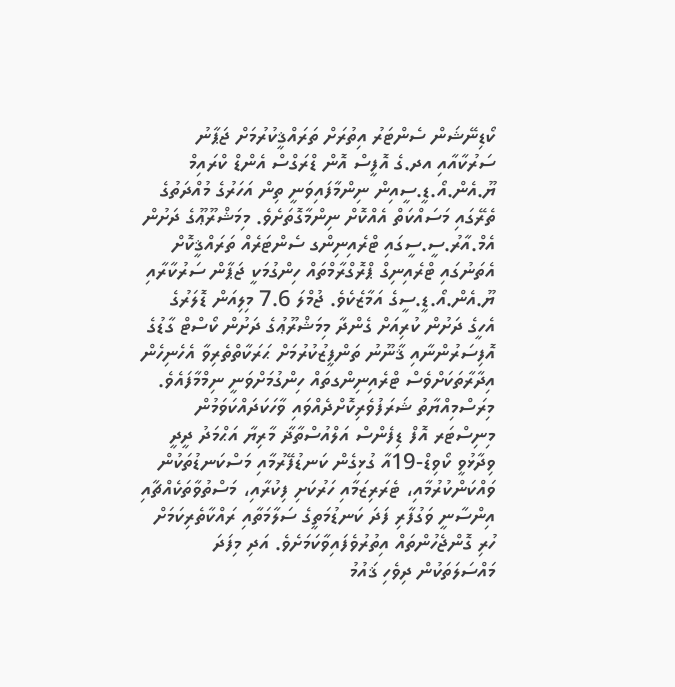ކޯޑިނޭޝަން ސެންޓަރު އިތުރަށް ތަރައްޤީކުރުމަށް ޖަޕާނު ސަރުކާއާއި އދ.ގެ އޮފީސް އޮން ޑްރަގްސް އެންޑް ކްރައިމް ޔޫ.އެން.އޯ.ޑީ.ސީއިން ނިންމާފައިވަނީ ތިން އަހަރުގެ މުއްދަތުގެ ތެރޭގައި މަސައްކަތް އެއްކޮށް ނިންމާގޮތަށެވެ. މިމަޝްރޫޢޫގެ ދަށުން އެމް.އާރު.ސީ.ސީގައި ޓްރެއިނިންގ ސެންޓަރެއް ތަރައްޤީކޮށް އެތަނުގައި ޓްރެއިނިގް ޕްރޮގްރާމްތައް ހިންގުމަކީ ޖަޕާން ސަރުކާރާއި ޔޫ.އެން.އޯ.ޑީ.ސީގެ އަމާޒެކެވެ. ޖުމްލަ 7.6 މިލިއަން ޑޮލަރުގެ އެހީގެ ދަށުން ކުރިއަށް ގެންދާ މިމަޝްރޫޢުގެ ދަށުން ކޯސްޓް ގާޑުގެ އޮފިސަރުންނާއި ޤާނޫނު ތަންފީޒުކުރުމަށް ޙަރަކާތްތެރިވާ އެހެނިހެން އިދާރާތަކަށްވެސް ޓްރެއިނިންގތައް ހިންގުމަށްވަނީ ނިމްމާފައެވެ.
މިރަސްމިއްޔާތު ޝަރަފުވެރިކޮށްދެއްވައި ވާހަކަދައްކަވަމުން މިނިސްޓަރ އޮފް ޑިފެންސް އަލްއުސްތާޛާ މާރިޔާ އަޙްމަދު ދީދީ ވިދާޅުވީ ކޯވިޑް-19އާ ގުޅިގެން ކަނޑުފޭރުމާއި މަސްކަނޑުތަކުން ވައްކަންކުރުމާއި، ޓެރަރިޒަމާއި ހަރުކަށި ފިކުރާއި، މަސްތުވާތަކެއްޗާއި އިންސާނީ ވަގުފާރި ފަދަ ކަނޑުމަތީގެ ސަލާމަތާއި ރައްކާތެރިކަމަށް ހުރި ގޮންޖެހުންތައް އިތުރުވެފައިވާކަމަށެވެ. އަދި މިފަދަ މައްސަލަތަކުން ދިވެހި ޤައުމު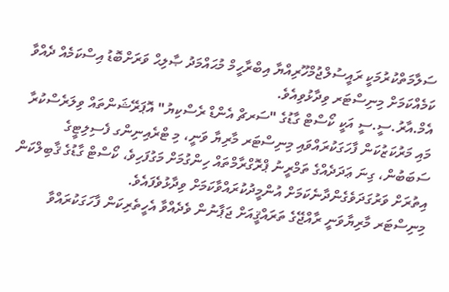ސަލާމަތްކުރުމަކީ ރައީސުލްޖުމްހޫރިއްޔާ އިބްރާހީމް މުޙައްމަދު ޞާލިޙް ވަރަށްބޮޑު އިސްކަމެއް ދެއްވާ ކަމެއްކަމަށް މިނިސްޓަރ ވިދާޅުވިއެވެ.
އެމް.އާރު.ސީ.ސީ އަކީ ކޯސްޓް ގާޑުގެ "ސަރޗް އެންޑް ރެސްކިޔު" އޮޕަރޭޝަންތައް ވިލަރެސްކުރާ މައި މަރުކަޒުކަން ފާހަގަކުރައްވައި މިނިސްޓަރ މާރިޔާ ވަނީ، މި ޓްރެއިނިންގ ފެސިލިޓީގެ ސަބަބުން، ގިނަ ޢަދަދެއްގެ ތަމްރީނު ޕްރޮގްރާމްތައް ހިންގުމަށް މަގުފަހިވެ، ކޯސްޓް ގާޑުގެ ޤާބިލްކަން އިތުރަށް ވަރުގަދަވެގެންދާނެކަމަށް އުންމީދުކުރައްވާކަމަށް ވިދާޅުވެފައެވެ.
މިނިސްޓަރ މާރިޔާވަނީ ރާއްޖޭގެ ތަރައްޤީއަށް ޖަޕާނުން ވެދެއްވާ އެހީތެރިކަން ފާހަގަކުރައްވާ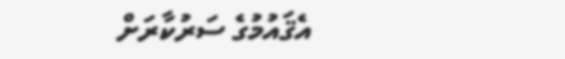އެޤައުމުގެ ސަރުކާރަށް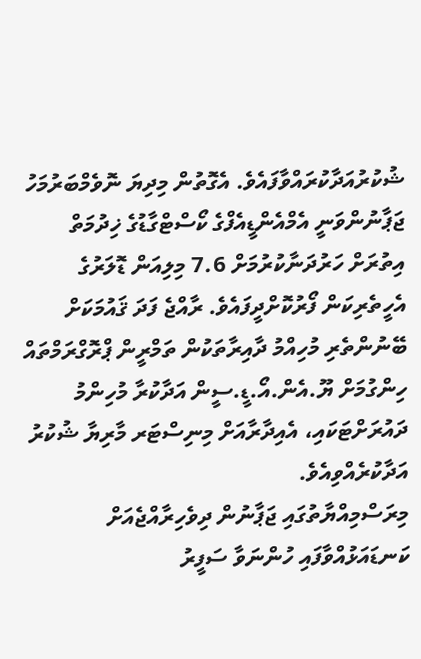ޝުކުރުއަދާކުރައްވާފައެވެ. އެގޮތުން މިދިޔަ ނޮވެމްބަރުމަހު ޖަޕާނުންވަނީ އެމްއެންޑީއެފްގެ ކޯސްޓްގާޑުގެ ޚިދުމަތް އިތުރަށް ހަރުދަނާކުރުމަށް 7.6 މިލިއަން ޑޮލަރުގެ އެހީތެރިކަން ފޯރުކޮށްދީފައެވެ. ރާއްޖެ ފަދަ ޤައުމަކަށް ބޭނުންތެރި މުހިއްމު ދާއިރާތަކުން ތަމްރީން ޕްރޮގްރަމްތައް ހިންގުމަށް ޔޫ.އެން.އޯ.ޑީ.ސީން އަދާކުރާ މުހިންމު ދައުރަށްޓަކައި، އެއިދާރާއަށް މިނިސްޓަރ މާރިޔާ ޝުކުރު އަދާކުރެއްވިއެވެ.
މިރަސްމިއްޔާތުގައި ޖަޕާނުން ދިވެހިރާއްޖެއަށް ކަނޑައަޅުއްވާފައި ހުންނަވާ ސަފީރު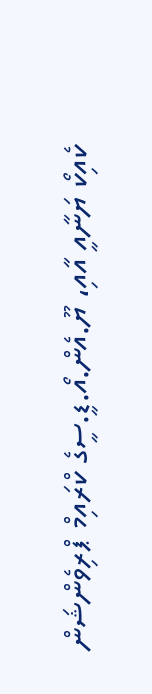ކެއިކޯ ޔަނާއީ އާއި، ޔޫ.އެން.އޯ.ޑީ.ސީގެ ކްރައިމް ޕްރިވެންޝަން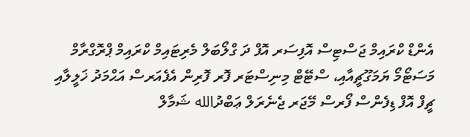އެންޑް ކްރައިމް ޖަސްޓިސް އޮފިސަރ އޮފް ދަ ގްލޯބަލް މެރިޓައިމް ކްރައިމް ޕްރޮގްރާމް މަސަޓޯމޯ ޔަމަގޫޗީއާއި، ސްޓޭޓް މިނިސްޓަރ ފޮރ ފޮރިން އެފެއަރސް އަޙްމަދު ޚަލީލާއި ޗީފް އޮފް ޑިފެންސް ފޯރސް މޭޖަރ ޖެނެރަލް ޢަބްދުالله ޝަމާލް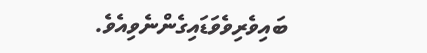ބައިވެރިވެވަޑައިގެންނެވިއެވެ.